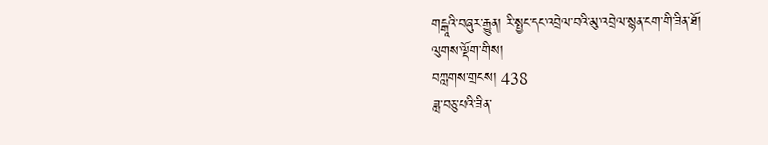གངྒཱའི་བཞུར་རྒྱུན། རི་སྤྱང་དང་འབྲེལ་བའི་མུ་འབྲེལ་སྙན་ངག་གི་ཟིན་ཐོ།
ལུགས་ལྡོག་གིས།
བཀླགས་གྲངས། 438
ཟླ་བཅུ་པའི་ཟིན་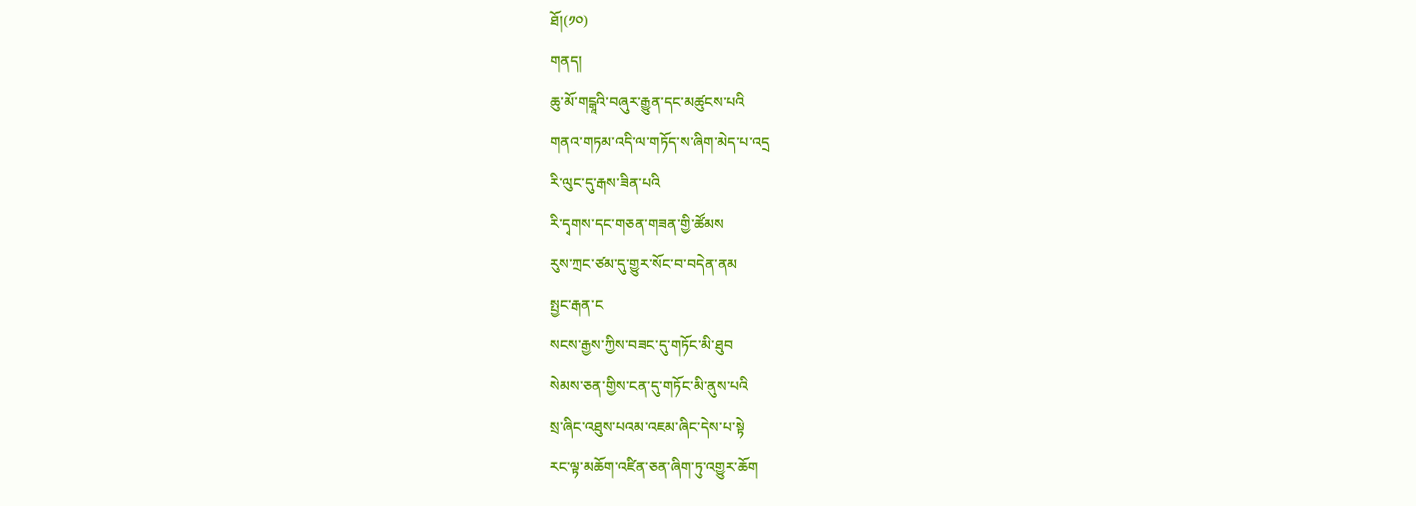ཐོ།(༡༠)
གནད།
ཆུ་མོ་གངྒཱའི་བཞུར་རྒྱུན་དང་མཚུངས་པའི
གནའ་གཏམ་འདི་ལ་གཏོད་ས་ཞིག་མེད་པ་འདྲ
རི་ལུང་དུ་རྒས་ཟིན་པའི
རི་དྭགས་དང་གཅན་གཟན་གྱི་ཚོམས
རུས་ཀྲང་ཙམ་དུ་གྱུར་སོང་བ་བདེན་ནམ
སྤྱང་རྒན་ང
སངས་རྒྱས་ཀྱིས་བཟང་དུ་གཏོང་མི་ཐུབ
སེམས་ཅན་གྱིས་ངན་དུ་གཏོང་མི་ནུས་པའི
སྲ་ཞིང་འཐུས་པའམ་འཇམ་ཞིང་དེས་པ་སྟེ
རང་ལྟ་མཆོག་འཛིན་ཅན་ཞིག་ཏུ་འགྱུར་ཆོག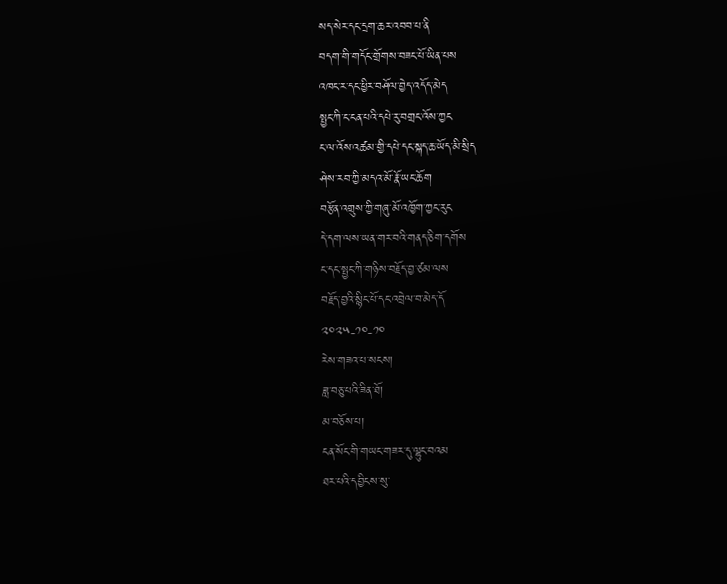སད་སེར་དང་དྲག་ཆར་འབབ་པ་ནི
བདག་གི་གདོང་གྲོགས་བཟང་པོ་ཡིན་པས
འཁང་ར་དང་ཕྱིར་བཤོལ་བྱེད་འདོད་མེད
སྤྱང་ཀི་ང་ངན་པའི་དཔེ་རུ་བགྲང་འོས་ཀྱང
ང་ལ་འོས་འཚམ་གྱི་དཔེ་དང་སྐད་ཆ་ཡོད་མི་སྲིད
ཤེས་རབ་ཀྱི་མདའ་མོ་རྣོ་ཡང་ཆོག
བརྩོན་འགྲུས་ཀྱི་གཞུ་མོ་འཁྱོག་ཀྱང་རུང
དེ་དག་ལས་ཡན་གར་བའི་གནད་ཅིག་དགོས
ང་དང་སྤྱང་ཀི་གཉིས་བརྗོད་བྱ་ཙམ་ལས
བརྗོད་བྱའི་སྙིང་པོ་དང་འབྲེལ་བ་མེད་དོ
༢༠༢༥-༡༠-༡༠
རེས་གཟའ་པ་སངས།
ཟླ་བཅུ་པའི་ཟིན་ཐོ།
མ་བཅོས་པ།
ངན་སོང་གི་གཡང་གཟར་དུ་ལྷུང་བའམ
ཐར་པའི་དབྱིངས་སུ་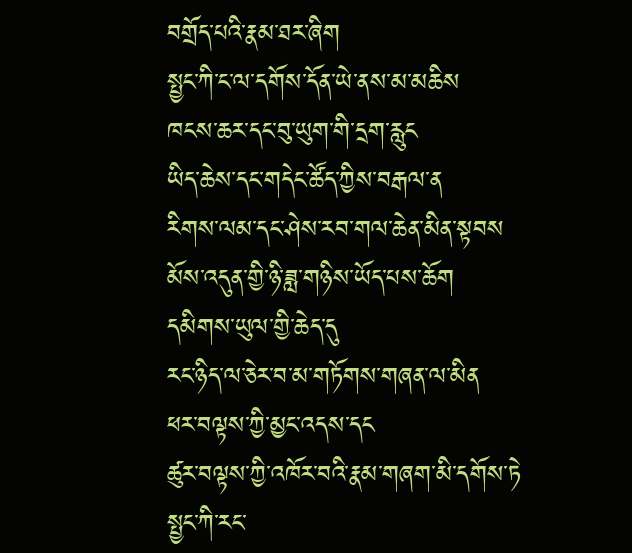བགྲོད་པའི་རྣམ་ཐར་ཞིག
སྤྱང་ཀི་ང་ལ་དགོས་དོན་ཡེ་ནས་མ་མཆིས
ཁངས་ཆར་དང་བུ་ཡུག་གི་དྲག་རླུང
ཡིད་ཆེས་དང་གདེང་ཚོད་ཀྱིས་བརྒལ་ན
རིགས་ལམ་དང་ཤེས་རབ་གལ་ཆེན་མིན་སྟབས
མོས་འདུན་གྱི་ཉི་ཟླ་གཉིས་ཡོད་པས་ཆོག
དམིགས་ཡུལ་གྱི་ཆེད་དུ
རང་ཉིད་ལ་ཅེར་བ་མ་གཏོགས་གཞན་ལ་མིན
ཕར་བལྟས་ཀྱི་མྱང་འདས་དང
ཚུར་བལྟས་ཀྱི་འཁོར་བའི་རྣམ་གཞག་མི་དགོས་ཏེ
སྤྱང་ཀི་རང་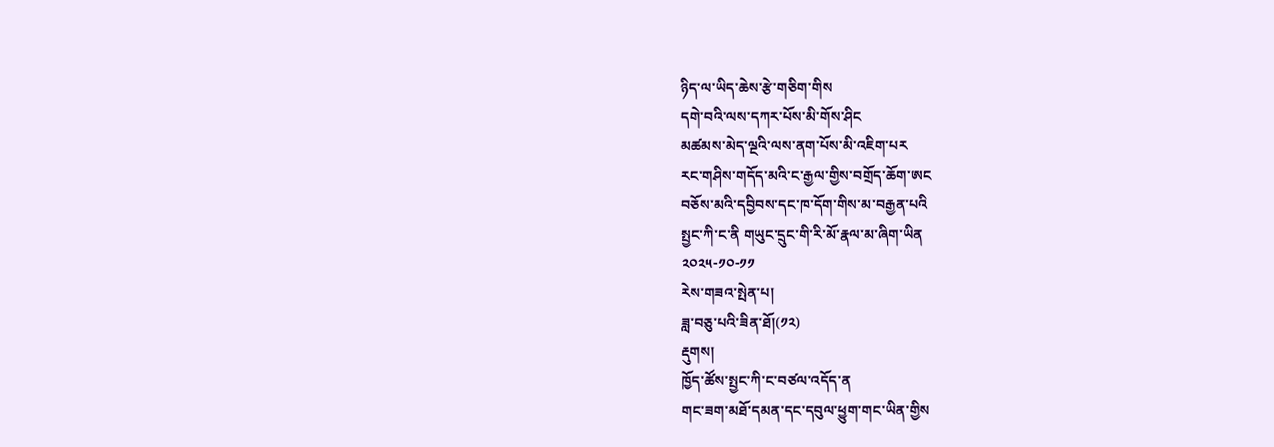ཉིད་ལ་ཡིད་ཆེས་རྩེ་གཅིག་གིས
དགེ་བའི་ལས་དཀར་པོས་མི་གོས་ཤིང
མཚམས་མེད་ལྔའི་ལས་ནག་པོས་མི་འཇིག་པར
རང་གཤིས་གདོད་མའི་ང་རྒྱལ་གྱིས་བགྲོད་ཆོག་ཨང
བཅོས་མའི་དབྱིབས་དང་ཁ་དོག་གིས་མ་བརྒྱན་པའི
སྤྱང་ཀི་ང་ནི གཡུང་དྲུང་གི་རི་མོ་རྣལ་མ་ཞིག་ཡིན
༢༠༢༥-༡༠-༡༡
རེས་གཟའ་སྤེན་པ།
ཟླ་བཅུ་པའི་ཟིན་ཐོ།(༡༢)
རྡུགས།
ཁྱོད་ཚོས་སྤྱང་ཀི་ང་བཙལ་འདོད་ན
གང་ཟག་མཐོ་དམན་དང་དབུལ་ཕྱུག་གང་ཡིན་གྱིས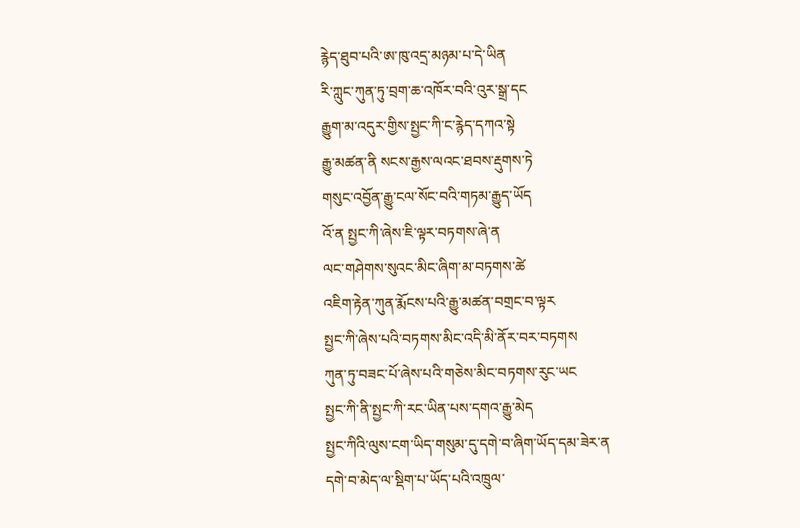རྙེད་ཐུབ་པའི་ཨ་ཁུ་འདྲ་མཉམ་པ་དེ་ཡིན
རི་ཀླུང་ཀུན་ཏུ་བྲག་ཆ་འཁོར་བའི་འུར་སྒྲ་དང
རྒྱུག་མ་འདུར་གྱིས་སྤྱང་ཀི་ང་རྙེད་དཀའ་སྟེ
རྒྱུ་མཚན་ནི སངས་རྒྱས་ལའང་ཐབས་རྡུགས་ཏེ
གསུང་འབྱོན་རྒྱུ་ངལ་སོང་བའི་གཏམ་རྒྱུད་ཡོད
འོ་ན སྤྱང་ཀི་ཞེས་ཇི་ལྟར་བཏགས་ཞེ་ན
ལང་གཤེགས་སུའང་མིང་ཞིག་མ་བཏགས་ཚེ
འཇིག་རྟེན་ཀུན་རྨོངས་པའི་རྒྱུ་མཚན་བགྲང་བ་ལྟར
སྤྱང་ཀི་ཞེས་པའི་བཏགས་མིང་འདི་མི་ནོར་བར་བཏགས
ཀུན་ཏུ་བཟང་པོ་ཞེས་པའི་གཅེས་མིང་བཏགས་རུང་ཡང
སྤྱང་ཀི་ནི་སྤྱང་ཀི་རང་ཡིན་པས་དགའ་རྒྱུ་མེད
སྤྱང་ཀིའི་ལུས་ངག་ཡིད་གསུམ་དུ་དགེ་བ་ཞིག་ཡོད་དམ་ཟེར་ན
དགེ་བ་མེད་ལ་སྡིག་པ་ཡོད་པའི་འཁྲུལ་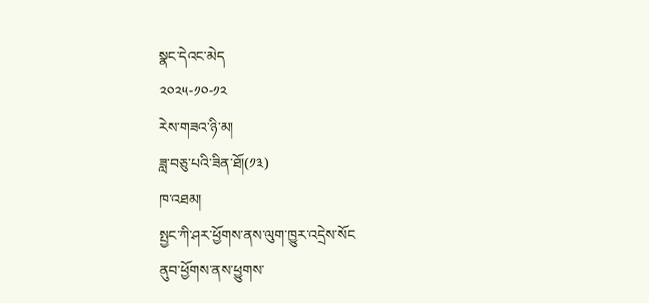སྣང་དེའང་མེད
༢༠༢༥-༡༠-༡༢
རེས་གཟའ་ཉི་མ།
ཟླ་བཅུ་པའི་ཟིན་ཐོ།(༡༣)
ཁ་འཐམ།
སྤྱང་ཀི་ཤར་ཕྱོགས་ནས་ལུག་ཁྱུར་འདྲེས་སོང
ནུབ་ཕྱོགས་ནས་ཕྱུགས་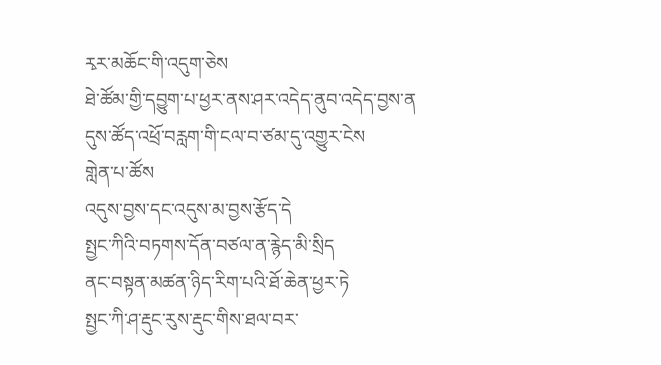རྭར་མཆོང་གི་འདུག་ཅེས
ཐེ་ཚོམ་གྱི་དབྱུག་པ་ཕྱར་ནས་ཤར་འདེད་ནུབ་འདེད་བྱས་ན
དུས་ཚོད་འཕྲོ་བརླག་གི་ངལ་བ་ཙམ་དུ་འགྱུར་ངེས
གླེན་པ་ཚོས
འདུས་བྱས་དང་འདུས་མ་བྱས་རྩོད་དེ
སྤྱང་ཀིའི་བཏགས་དོན་བཙལ་ན་རྙེད་མི་སྲིད
ནང་བསྟན་མཚན་ཉིད་རིག་པའི་ཐོ་ཆེན་ཕྱར་ཏེ
སྤྱང་ཀི་ཤ་རྡུང་རུས་རྡུང་གིས་ཐལ་བར་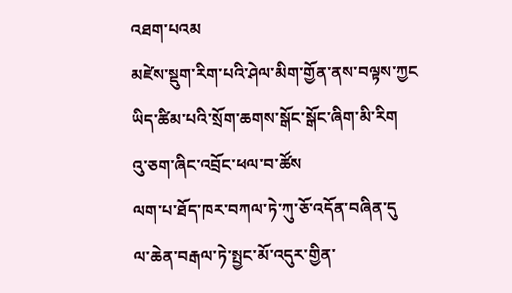འཐག་པའམ
མཛེས་སྡུག་རིག་པའི་ཤེལ་མིག་གྱོན་ནས་བལྟས་ཀྱང
ཡིད་ཚིམ་པའི་སྲོག་ཆགས་སྒོང་སྒོང་ཞིག་མི་རིག
འུ་ཅག་ཞིང་འབྲོང་ཕལ་བ་ཚོས
ལག་པ་ཐོད་ཁར་བཀལ་ཏེ་ཀུ་ཅོ་འདོན་བཞིན་དུ
ལ་ཆེན་བརྒལ་ཏེ་སྤྱང་མོ་འདུར་གྱིན་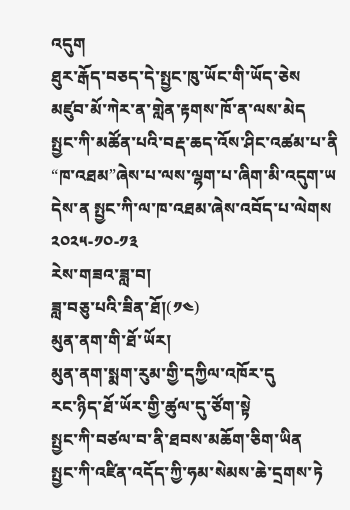འདུག
ཐུར་རྒོད་བཅད་དེ་སྤྱང་ཁུ་ཡོང་གི་ཡོད་ཅེས
མཛུབ་མོ་ཀེར་ན་གླེན་རྟགས་ཁོ་ན་ལས་མེད
སྤྱང་ཀི་མཚོན་པའི་བརྡ་ཆད་འོས་ཤིང་འཚམ་པ་ནི
“ཁ་འཐམ”ཞེས་པ་ལས་ལྷག་པ་ཞིག་མི་འདུག་ཡ
དེས་ན སྤྱང་ཀི་ལ་ཁ་འཐམ་ཞེས་འབོད་པ་ལེགས
༢༠༢༥-༡༠-༡༣
རེས་གཟའ་ཟླ་བ།
ཟླ་བཅུ་པའི་ཟིན་ཐོ།(༡༤)
མུན་ནག་གི་ཐོ་ཡོར།
མུན་ནག་སྨག་རུམ་གྱི་དཀྱིལ་འཁོར་དུ
རང་ཉིད་ཐོ་ཡོར་གྱི་ཚུལ་དུ་ཙོག་སྟེ
སྤྱང་ཀི་བཙལ་བ་ནི་ཐབས་མཆོག་ཅིག་ཡིན
སྤྱང་ཀི་འཛིན་འདོད་ཀྱི་ཧམ་སེམས་ཆེ་དྲགས་ཏེ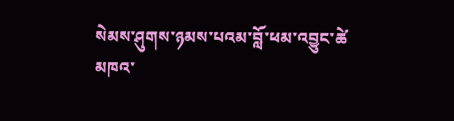སེམས་ཤུགས་ཉམས་པའམ་བློ་ཕམ་འབྱུང་ཚེ
མཁའ་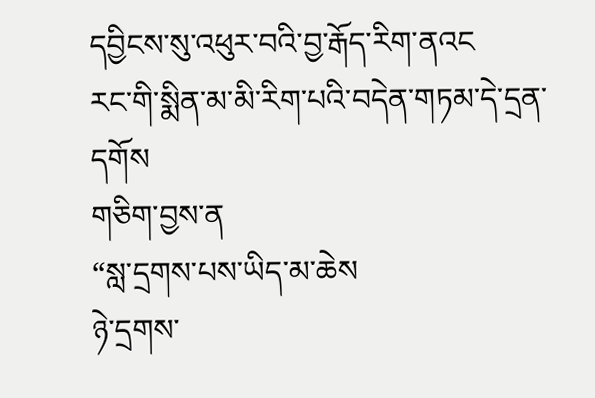དབྱིངས་སུ་འཕུར་བའི་བྱ་རྒོད་རིག་ནའང
རང་གི་སྨིན་མ་མི་རིག་པའི་བདེན་གཏམ་དེ་དྲན་དགོས
གཅིག་བྱས་ན
“སླ་དྲགས་པས་ཡིད་མ་ཆེས
ཉེ་དྲགས་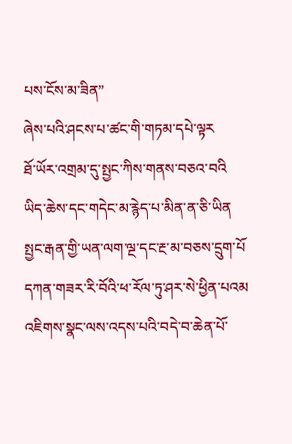པས་ངོས་མ་ཟིན”
ཞེས་པའི་ཤངས་པ་ཚང་གི་གཏམ་དཔེ་ལྟར
ཐོ་ཡོར་འགྲམ་དུ་སྤྱང་ཀིས་གནས་བཅའ་བའི
ཡིད་ཆེས་དང་གདེང་མ་རྙེད་པ་མིན་ན་ཅི་ཡིན
སྤྱང་རྒན་གྱི་ཡན་ལག་ལྔ་དང་རྔ་མ་བཅས་དྲུག་པོ
དཀན་གཟར་རི་བོའི་ཕ་རོལ་ཏུ་ཤར་སེ་ཕྱིན་པའམ
འཇིགས་སྣང་ལས་འདས་པའི་བདེ་བ་ཆེན་པོ་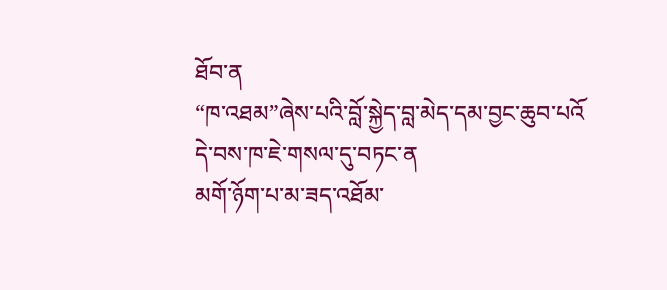ཐོབ་ན
“ཁ་འཐམ”ཞེས་པའི་བློ་སྐྱེད་བླ་མེད་དམ་བྱང་ཆུབ་པའོ
དེ་བས་ཁ་ཇེ་གསལ་དུ་བཏང་ན
མགོ་ཉོག་པ་མ་ཟད་འཐོམ་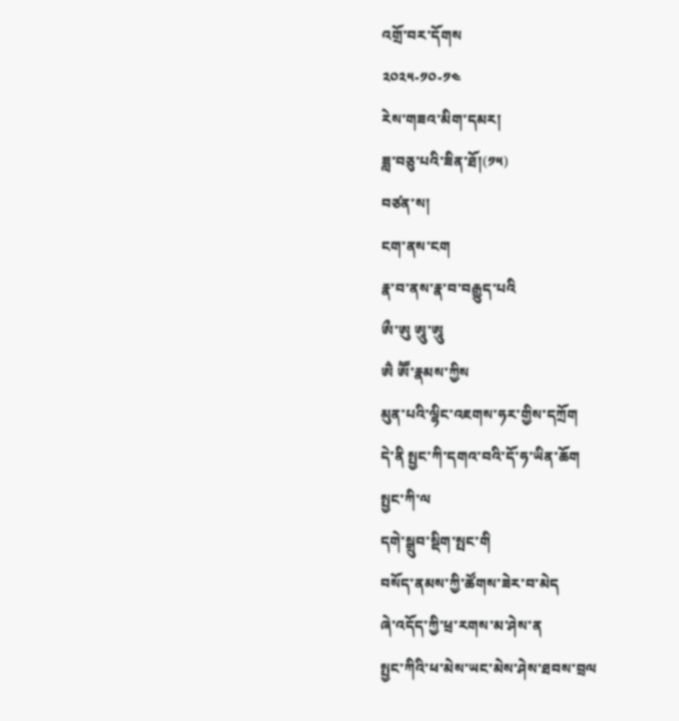འགྲོ་བར་དོགས
༢༠༢༥-༡༠-༡༤
རེས་གཟའ་མིག་དམར།
ཟླ་བཅུ་པའི་ཟིན་ཐོ།(༡༥)
བཙན་ས།
ངག་ནས་ངག
རྣ་བ་ནས་རྣ་བ་བརྒྱུད་པའི
ཨྀ་ཨུ ཨཱུ་ཨཱུ
ཨཻ ཨཽ་རྣམས་ཀྱིས
མུན་པའི་ལྷིང་འཇགས་ཧར་གྱིས་དཀྲོག
དེ་ནི སྤྱང་ཀི་དགའ་བའི་དོ་ཧ་ཡིན་ཆོག
སྤྱང་ཀི་ལ
དགེ་སྒྲུབ་སྡིག་སྤང་གི
བསོད་ནམས་ཀྱི་ཚོགས་ཟེར་བ་མེད
ཞེ་འདོད་ཀྱི་ཕྲ་རགས་མ་ཤེས་ན
སྤྱང་ཀིའི་ཕ་མེས་ཡང་མེས་ཤེས་ཐབས་བྲལ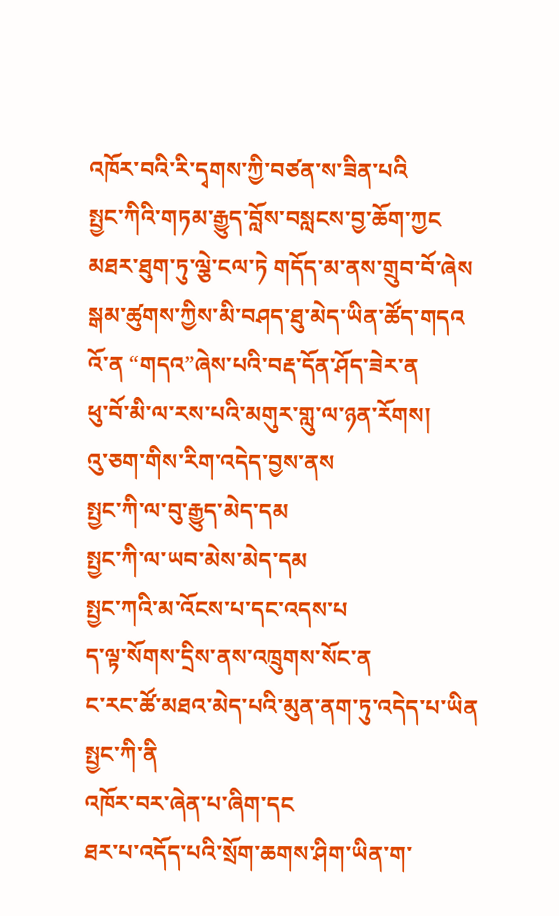འཁོར་བའི་རི་དྭགས་ཀྱི་བཙན་ས་ཟིན་པའི
སྤྱང་ཀིའི་གཏམ་རྒྱུད་བློས་བསླངས་བྱ་ཆོག་ཀྱང
མཐར་ཐུག་ཏུ་ལྕེ་ངལ་ཏེ གདོད་མ་ནས་གྲུབ་བོ་ཞེས
སྒམ་ཚུགས་ཀྱིས་མི་བཤད་ཐུ་མེད་ཡིན་ཚོད་གདའ
འོ་ན “གདའ”ཞེས་པའི་བརྡ་དོན་ཤོད་ཟེར་ན
ཕུ་བོ་མི་ལ་རས་པའི་མགུར་གླུ་ལ་ཉན་རོགས།
འུ་ཅག་གིས་རིག་འདེད་བྱས་ནས
སྤྱང་ཀི་ལ་བུ་རྒྱུད་མེད་དམ
སྤྱང་ཀི་ལ་ཡབ་མེས་མེད་དམ
སྤྱང་ཀའི་མ་འོངས་པ་དང་འདས་པ
ད་ལྟ་སོགས་དྲིས་ནས་འཁྲུགས་སོང་ན
ང་རང་ཚོ་མཐའ་མེད་པའི་མུན་ནག་ཏུ་འདེད་པ་ཡིན
སྤྱང་ཀི་ནི
འཁོར་བར་ཞེན་པ་ཞིག་དང
ཐར་པ་འདོད་པའི་སྲོག་ཆགས་ཤིག་ཡིན་ག་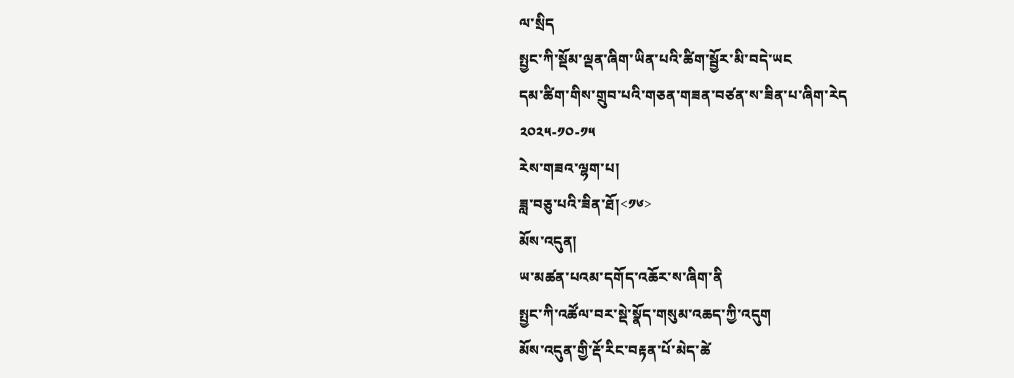ལ་སྲིད
སྤྱང་ཀི་སྡོམ་ལྡན་ཞིག་ཡིན་པའི་ཚིག་སྦྱོར་མི་བདེ་ཡང
དམ་ཚིག་གིས་གྲུབ་པའི་གཅན་གཟན་བཙན་ས་ཟིན་པ་ཞིག་རེད
༢༠༢༥-༡༠-༡༥
རེས་གཟའ་ལྷག་པ།
ཟླ་བཅུ་པའི་ཟིན་ཐོ།<༡༦>
མོས་འདུན།
ཡ་མཚན་པའམ་དགོད་འཆོར་ས་ཞིག་ནི
སྤྱང་ཀི་འཚོལ་བར་སྡེ་སྣོད་གསུམ་འཆད་ཀྱི་འདུག
མོས་འདུན་གྱི་རྡོ་རིང་བརྟན་པོ་མེད་ཚེ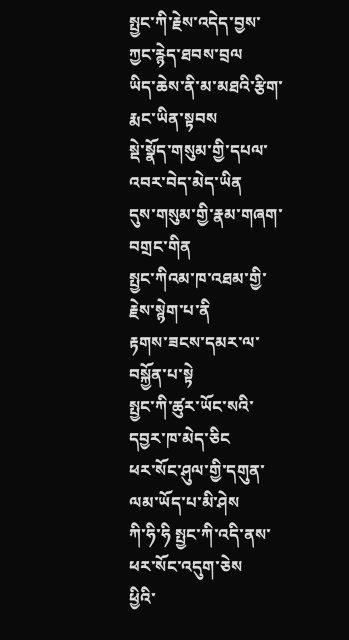སྤྱང་ཀི་རྗེས་འདེད་བྱས་ཀྱང་རྙེད་ཐབས་བྲལ
ཡིད་ཆེས་ནི་མ་མཐའི་རྩིག་རྨང་ཡིན་སྟབས
སྡེ་སྣོད་གསུམ་གྱི་དཔལ་འབར་བེད་མེད་ཡིན
དུས་གསུམ་གྱི་རྣམ་གཞག་བགྲང་གིན
སྤྱང་ཀིའམ་ཁ་འཐམ་གྱི་རྗེས་སྙེག་པ་ནི
རྟགས་ཟངས་དམར་ལ་བསྐྱོན་པ་སྟེ
སྤྱང་ཀི་ཚུར་ཡོང་སའི་དབྱར་ཁ་མེད་ཅིང
ཕར་སོང་ཤུལ་གྱི་དགུན་ལམ་ཡོད་པ་མི་ཤེས
ཀི་ཧི་ཧི སྤྱང་ཀི་འདི་ནས་ཕར་སོང་འདུག་ཅེས
ཕྱིའི་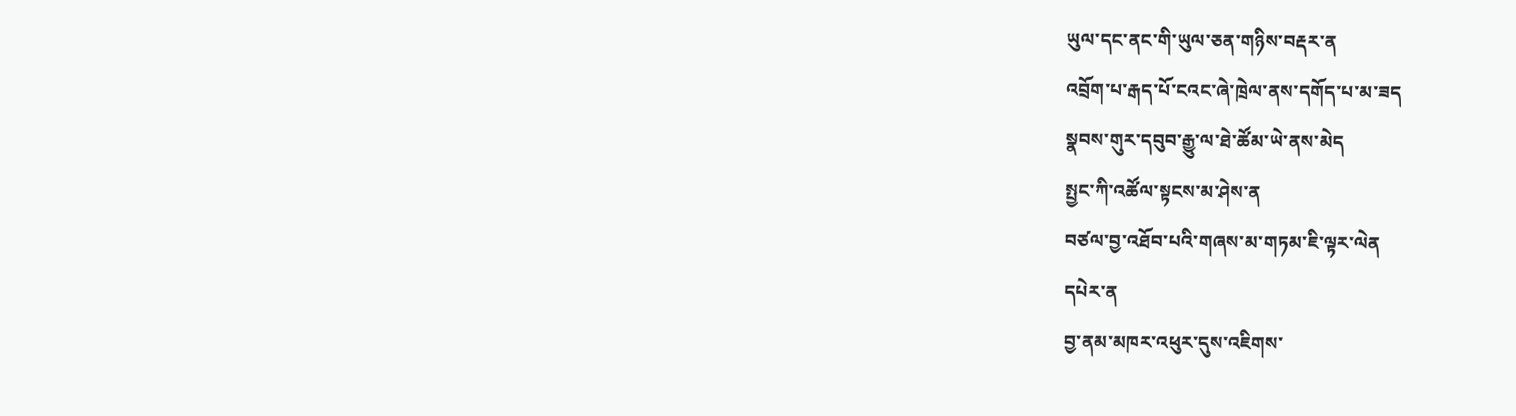ཡུལ་དང་ནང་གི་ཡུལ་ཅན་གཉིས་བརྡར་ན
འབྲོག་པ་རྒད་པོ་ངའང་ཞེ་ཁྲེལ་ནས་དགོད་པ་མ་ཟད
སྣབས་གུར་དབུབ་རྒྱུ་ལ་ཐེ་ཚོམ་ཡེ་ནས་མེད
སྤྱང་ཀི་འཚོལ་སྟངས་མ་ཤེས་ན
བཙལ་བྱ་འཐོབ་པའི་གཞས་མ་གཏམ་ཇི་ལྟར་ལེན
དཔེར་ན
བྱ་ནམ་མཁར་འཕུར་དུས་འཇིགས་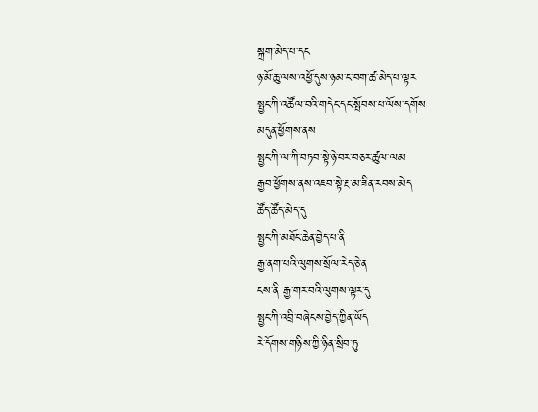སྐྲག་མེད་པ་དང
ཉ་མོ་ཆུ་ལས་འཕྱོ་དུས་ཉམ་ང་བག་ཚ་མེད་པ་ལྟར
སྤྱང་ཀི་འཚོལ་བའི་གདེང་དང་སྤོབས་པ་ལོས་དགོས
མདུན་ཕྱོགས་ནས
སྤྱང་ཀི་ལ་ཀི་བཏབ་སྟེ་ཉེ་བར་བཅར་ཚུལ་ལམ
རྒྱབ་ཕྱོགས་ནས་འཇབ་སྟེ་རྔ་མ་ཟིན་རབས་མེད
ཚོད་ཚོད་མེད་དུ
སྤྱང་ཀི་མཐོང་ཆེན་བྱེད་པ་ནི
རྒྱ་ནག་པའི་ལུགས་སྲོལ་རེད་ཅེ་ན
ངས་ནི རྒྱ་གར་བའི་ལུགས་ལྟར་དུ
སྤྱང་ཀི་འབྲི་བཞེངས་བྱེད་ཀྱིན་ཡོད
རེ་དོགས་གཉིས་ཀྱི་ཉིན་སྲིབ་ཏུ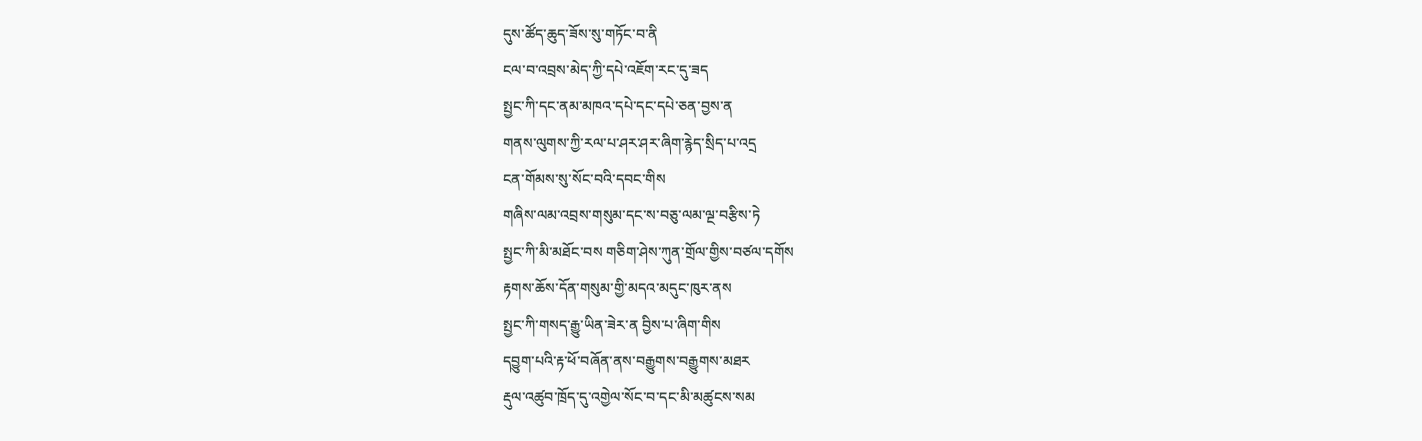དུས་ཚོད་ཆུད་ཟོས་སུ་གཏོང་བ་ནི
ངལ་བ་འབྲས་མེད་ཀྱི་དཔེ་འཇོག་རང་དུ་ཟད
སྤྱང་ཀི་དང་ནམ་མཁའ་དཔེ་དང་དཔེ་ཅན་བྱས་ན
གནས་ལུགས་ཀྱི་རལ་པ་ཤར་ཤར་ཞིག་རྙེད་སྲིད་པ་འདྲ
ངན་གོམས་སུ་སོང་བའི་དབང་གིས
གཞིས་ལམ་འབྲས་གསུམ་དང་ས་བཅུ་ལམ་ལྔ་བརྩིས་ཏེ
སྤྱང་ཀི་མི་མཐོང་བས གཅིག་ཤེས་ཀུན་གྲོལ་གྱིས་བཙལ་དགོས
རྟགས་ཆོས་དོན་གསུམ་གྱི་མདའ་མདུང་ཁུར་ནས
སྤྱང་ཀི་གསད་རྒྱུ་ཡིན་ཟེར་ན བྱིས་པ་ཞིག་གིས
དབྱུག་པའི་རྟ་ཕོ་བཞོན་ནས་བརྒྱུགས་བརྒྱུགས་མཐར
རྡུལ་འཚུབ་ཁྲོད་དུ་འགྱེལ་སོང་བ་དང་མི་མཚུངས་སམ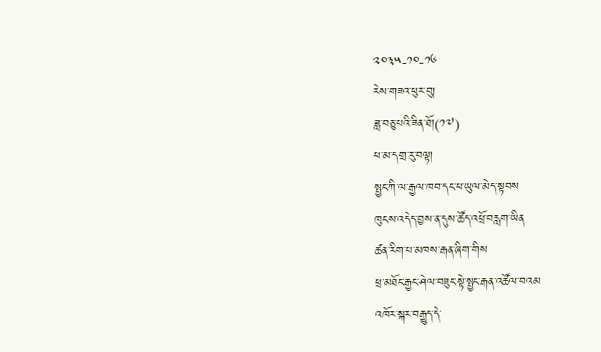༢༠༣༥-༡༠-༡༦
རེས་གཟའ་ཕུར་བུ།
ཟླ་བཅུ་པའི་ཟིན་ཐོ།(༡༧)
ཕ་མ་དགྲ་རུ་བལྟ།
སྤྱང་ཀི་ལ་རྒྱལ་ཁབ་དང་ཕ་ཡུལ་མེད་སྟབས
ཁུངས་འདེད་བྱས་ན་དུས་ཚོད་འཕྲོ་བརླག་ཡིན
ཚན་རིག་པ་མཁས་རྒན་ཞིག་གིས
ཕྲ་མཐོང་རྒྱང་ཤེལ་བཟུང་སྟེ་སྤྱང་རྒན་འཚོལ་བའམ
འཁོར་སྐར་བརྒྱུད་དེ་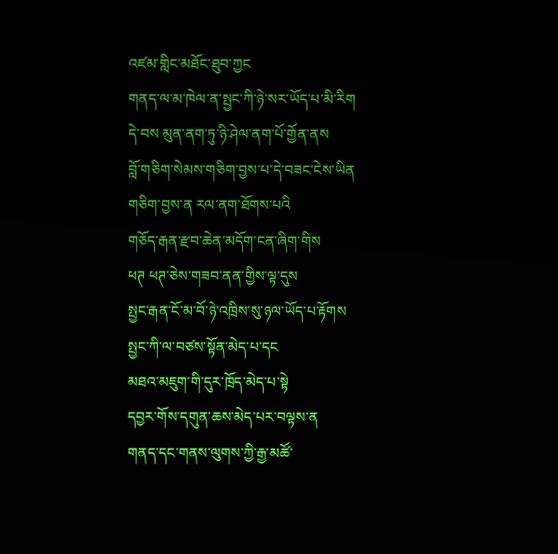འཛམ་གླིང་མཐོང་ཐུབ་ཀྱང
གནད་ལ་མ་ཁེལ་ན་སྤྱང་ཀི་ཉེ་སར་ཡོད་པ་མི་རིག
དེ་བས མུན་ནག་ཏུ་ཉི་ཤེལ་ནག་པོ་གྱོན་ནས
བློ་གཅིག་སེམས་གཅིག་བྱས་པ་དེ་བཟང་ངེས་ཡིན
གཅིག་བྱས་ན རལ་ནག་ཐོགས་པའི
གཅོད་རྒན་རྫབ་ཆེན་མདོག་ངན་ཞིག་གིས
ཕཊ ཕཊ་ཅེས་གཟབ་ནན་གྱིས་ལྟ་དུས
སྤྱང་རྒན་ངོ་མ་བོ་ཉེ་འཁྲིས་སུ་ཉལ་ཡོད་པ་རྟོགས
སྤྱང་ཀི་ལ་བཙས་སྟོན་མེད་པ་དང
མཐའ་མཇུག་གི་དུར་ཁྲོད་མེད་པ་སྟེ
དབྱར་གོས་དགུན་ཆས་མེད་པར་བལྟས་ན
གནད་དང་གནས་ལུགས་ཀྱི་རྒྱ་མཚོ་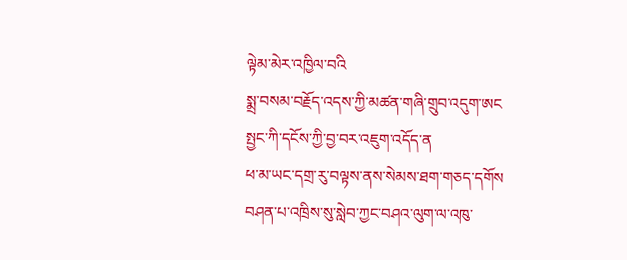ལྟེམ་མེར་འཁྱིལ་བའི
སྨྲ་བསམ་བརྗོད་འདས་ཀྱི་མཚན་གཞི་གྲུབ་འདུག་ཨང
སྤྱང་ཀི་དངོས་ཀྱི་བྱ་བར་འཇུག་འདོད་ན
ཕ་མ་ཡང་དགྲ་རུ་བལྟས་ནས་སེམས་ཐག་གཅད་དགོས
བཤན་པ་འཁྲིས་སུ་སླེབ་ཀྱང་བཤའ་ལུག་ལ་འཁུ་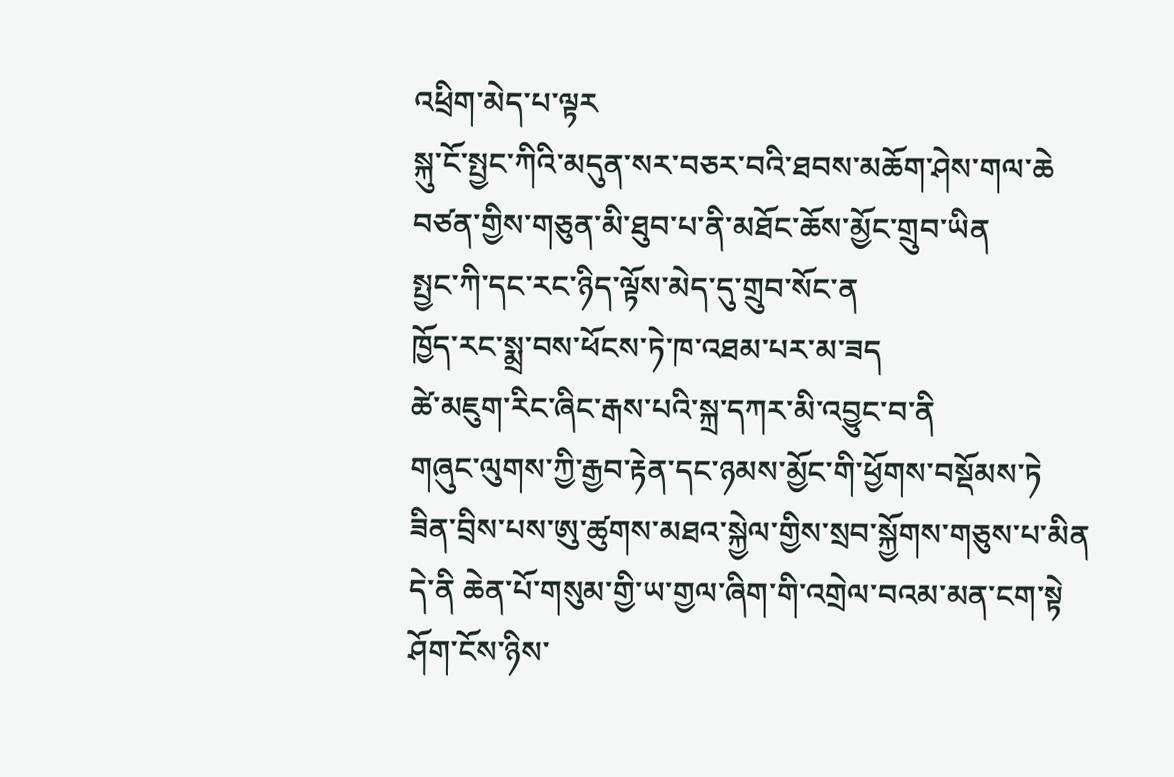འཕྲིག་མེད་པ་ལྟར
སྐུ་ངོ་སྤྱང་ཀིའི་མདུན་སར་བཅར་བའི་ཐབས་མཆོག་ཤེས་གལ་ཆེ
བཙན་གྱིས་གཅུན་མི་ཐུབ་པ་ནི་མཐོང་ཆོས་མྱོང་གྲུབ་ཡིན
སྤྱང་ཀི་དང་རང་ཉིད་ལྟོས་མེད་དུ་གྲུབ་སོང་ན
ཁྱོད་རང་སྨྲ་བས་ཕོངས་ཏེ་ཁ་འཐམ་པར་མ་ཟད
ཚེ་མཇུག་རིང་ཞིང་རྒས་པའི་སྐྲ་དཀར་མི་འབྱུང་བ་ནི
གཞུང་ལུགས་ཀྱི་རྒྱབ་རྟེན་དང་ཉམས་མྱོང་གི་ཕྱོགས་བསྡོམས་ཏེ
ཟིན་བྲིས་པས་ཨུ་ཚུགས་མཐའ་སྐྱེལ་གྱིས་སྲབ་སྐྱོགས་གཅུས་པ་མིན
དེ་ནི ཆེན་པོ་གསུམ་གྱི་ཡ་གྱལ་ཞིག་གི་འགྲེལ་བའམ་མན་ངག་སྟེ
ཤོག་ངོས་ཉིས་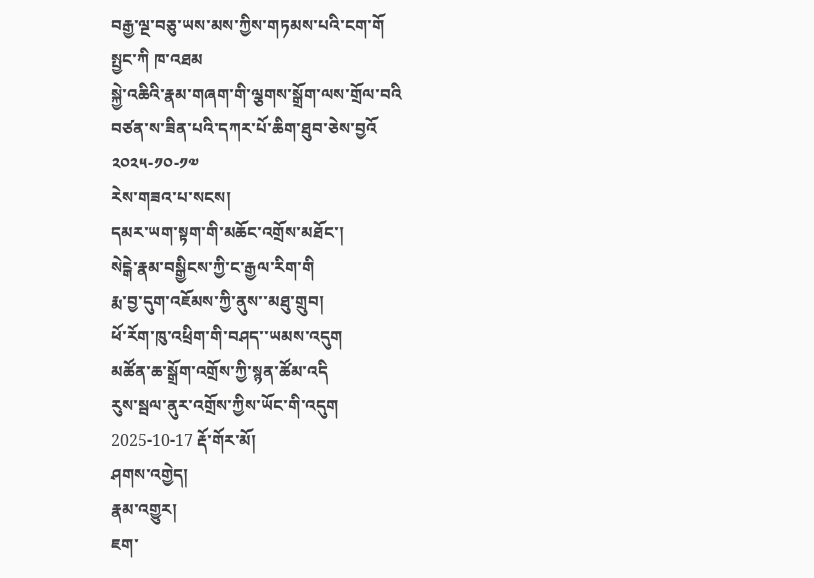བརྒྱ་ལྔ་བཅུ་ཡས་མས་ཀྱིས་གཏམས་པའི་ངག་གོ
སྤྱང་ཀི ཁ་འཐམ
སྐྱེ་འཆིའི་རྣམ་གཞག་གི་ལྕགས་སྒྲོག་ལས་གྲོལ་བའི
བཙན་ས་ཟིན་པའི་དཀར་པོ་ཆིག་ཐུབ་ཅེས་བྱའོ
༢༠༢༥-༡༠-༡༧
རེས་གཟའ་པ་སངས།
དམར་ཡག་སྟག་གི་མཆོང་འགྲོས་མཐོང་།
སེངྒེ་རྣམ་བསྒྱིངས་ཀྱི་ང་རྒྱལ་རིག་གི
རྨ་བྱ་དུག་འཇོམས་ཀྱི་ནུས་་མཐུ་གྲུབ།
ཕོ་རོག་ཁུ་འཕྲིག་གི་བཤད་་ཡམས་འདུག
མཚོན་ཆ་སྒྲོག་འགྲོས་ཀྱི་སྙན་ཚོམ་འདི
རུས་སྦལ་ནུར་འགྲོས་ཀྱིས་ཡོང་གི་འདུག
2025-10-17 རྡོ་གོར་མོ།
ཤགས་འགྱེད།
རྣམ་འགྱུར།
ཇག་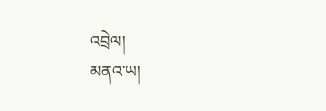འབྲེལ།
མནའ་ཡ།